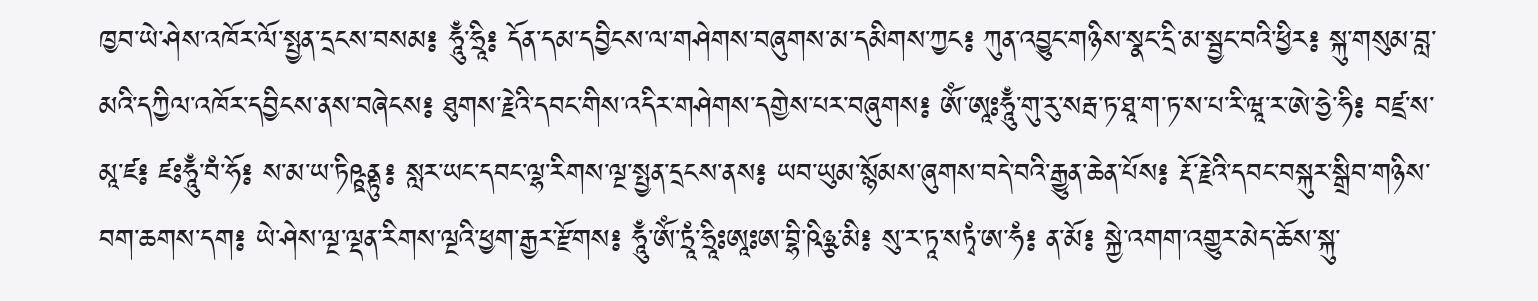ཁྱབ་ཡེ་ཤེས་འཁོར་ལོ་སྤྱན་དྲངས་བསམ༔ ཧཱུྃ་ཧྲཱི༔ དོན་དམ་དབྱིངས་ལ་གཤེགས་བཞུགས་མ་དམིགས་ཀྱང༔ ཀུན་འབྱུང་གཉིས་སྣང་དྲི་མ་སྦྱང་བའི་ཕྱིར༔ སྐུ་གསུམ་བླ་མའི་དཀྱིལ་འཁོར་དབྱིངས་ནས་བཞེངས༔ ཐུགས་རྗེའི་དབང་གིས་འདིར་གཤེགས་དགྱེས་པར་བཞུགས༔ ཨོཾ་ཨཱཿཧཱུྃ་གུ་རུ་སརྦ་ཏ་ཐཱ་ག་ཏ་ས་པ་རི་ཝཱ་ར་ཨེ་ཧྱེ་ཧི༔ བཛྲ་ས་མཱ་ཛ༔ ཛཿཧཱུྃ་བཾ་ཧོ༔ ས་མ་ཡ་ཏིཥྛནྟུ༔ སླར་ཡང་དབང་ལྷ་རིགས་ལྔ་སྤྱན་དྲངས་ནས༔ ཡབ་ཡུམ་སྙོམས་ཞུགས་བདེ་བའི་རྒྱུན་ཆེན་པོས༔ རྡོ་རྗེའི་དབང་བསྐུར་སྒྲིབ་གཉིས་བག་ཆགས་དག༔ ཡེ་ཤེས་ལྔ་ལྡན་རིགས་ལྔའི་ཕྱག་རྒྱར་རྫོགས༔ ཧཱུྃ་ཨོཾ་ཏྲཱཾ་ཧྲཱིཿཨཱཿཨ་བྷི་ཥིཉྩ་མི༔ སུ་ར་ཏཱ་སཏྭཾ་ཨ་ཧཾ༔ ན་མོ༔ སྐྱེ་འགག་འགྱུར་མེད་ཆོས་སྐུ་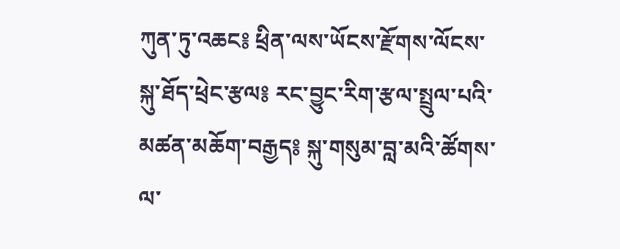ཀུན་ཏུ་འཆང༔ ཕྲིན་ལས་ཡོངས་རྫོགས་ལོངས་སྐུ་ཐོད་ཕྲེང་རྩལ༔ རང་བྱུང་རིག་རྩལ་སྤྲུལ་པའི་མཚན་མཆོག་བརྒྱད༔ སྐུ་གསུམ་བླ་མའི་ཚོགས་ལ་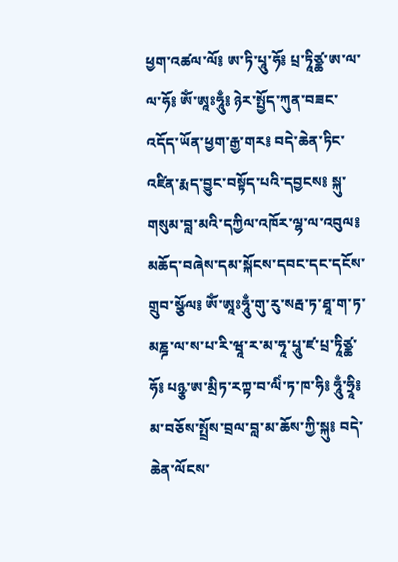ཕྱག་འཚལ་ལོ༔ ཨ་ཏི་པཱུ་ཧོ༔ པྲ་ཏཱིཙྪ་ཨ་ལ་ལ་ཧོ༔ ཨོཾ་ཨཱཿཧཱུྃ༔ ཉེར་སྤྱོད་ཀུན་བཟང་འདོད་ཡོན་ཕྱག་རྒྱ་གར༔ བདེ་ཆེན་ཏིང་འཛིན་རྨད་བྱུང་བསྟོད་པའི་དབྱངས༔ སྐུ་གསུམ་བླ་མའི་དཀྱིལ་འཁོར་ལྷ་ལ་འབུལ༔ མཆོད་བཞེས་དམ་སྐོངས་དབང་དང་དངོས་གྲུབ་སྩོལ༔ ཨོཾ་ཨཱཿཧཱུྃ་གུ་རུ་སརྦ་ཏ་ཐཱ་ག་ཏ་མཎྜ་ལ་ས་པ་རི་ཝཱ་ར་མ་ཧཱ་པཱུ་ཛ་པྲ་ཏཱིཙྪ་ཧོ༔ པཉྩ་ཨ་མྲིཏ་རཀྟ་བ་ལིཾ་ཏ་ཁ་ཧི༔ ཧཱུྃ་ཧྲཱི༔ མ་བཅོས་སྤྲོས་བྲལ་བླ་མ་ཆོས་ཀྱི་སྐུ༔ བདེ་ཆེན་ལོངས་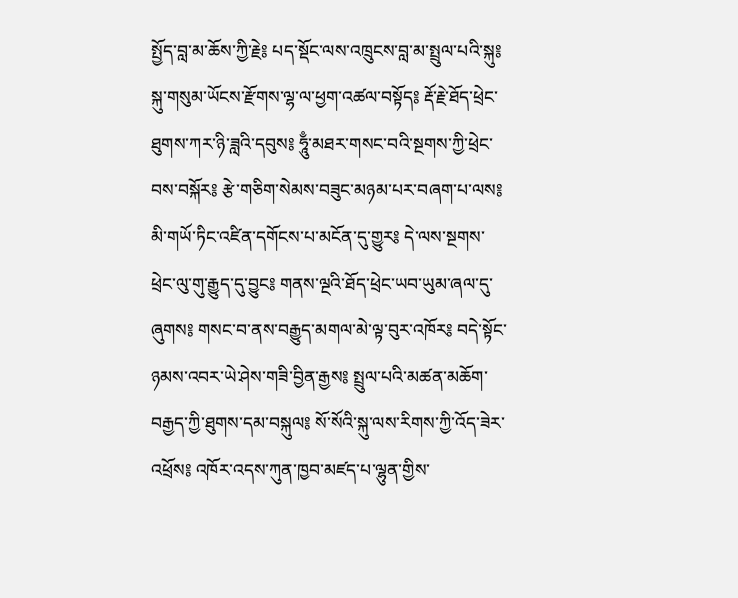སྤྱོད་བླ་མ་ཆོས་ཀྱི་རྗེ༔ པད་སྡོང་ལས་འཁྲུངས་བླ་མ་སྤྲུལ་པའི་སྐུ༔ སྐུ་གསུམ་ཡོངས་རྫོགས་ལྷ་ལ་ཕྱག་འཚལ་བསྟོད༔ རྡོ་རྗེ་ཐོད་ཕྲེང་ཐུགས་ཀར་ཉི་ཟླའི་དབུས༔ ཧཱུྃ་མཐར་གསང་བའི་སྔགས་ཀྱི་ཕྲེང་བས་བསྐོར༔ རྩེ་གཅིག་སེམས་བཟུང་མཉམ་པར་བཞག་པ་ལས༔ མི་གཡོ་ཏིང་འཛིན་དགོངས་པ་མངོན་དུ་གྱུར༔ དེ་ལས་སྔགས་ཕྲེང་ལུ་གུ་རྒྱུད་དུ་བྱུང༔ གནས་ལྔའི་ཐོད་ཕྲེང་ཡབ་ཡུམ་ཞལ་དུ་ཞུགས༔ གསང་བ་ནས་བརྒྱུད་མགལ་མེ་ལྟ་བུར་འཁོར༔ བདེ་སྟོང་ཉམས་འབར་ཡེ་ཤེས་གཟི་བྱིན་རྒྱས༔ སྤྲུལ་པའི་མཚན་མཆོག་བརྒྱད་ཀྱི་ཐུགས་དམ་བསྐུལ༔ སོ་སོའི་སྐུ་ལས་རིགས་ཀྱི་འོད་ཟེར་འཕྲོས༔ འཁོར་འདས་ཀུན་ཁྱབ་མཛད་པ་ལྷུན་གྱིས་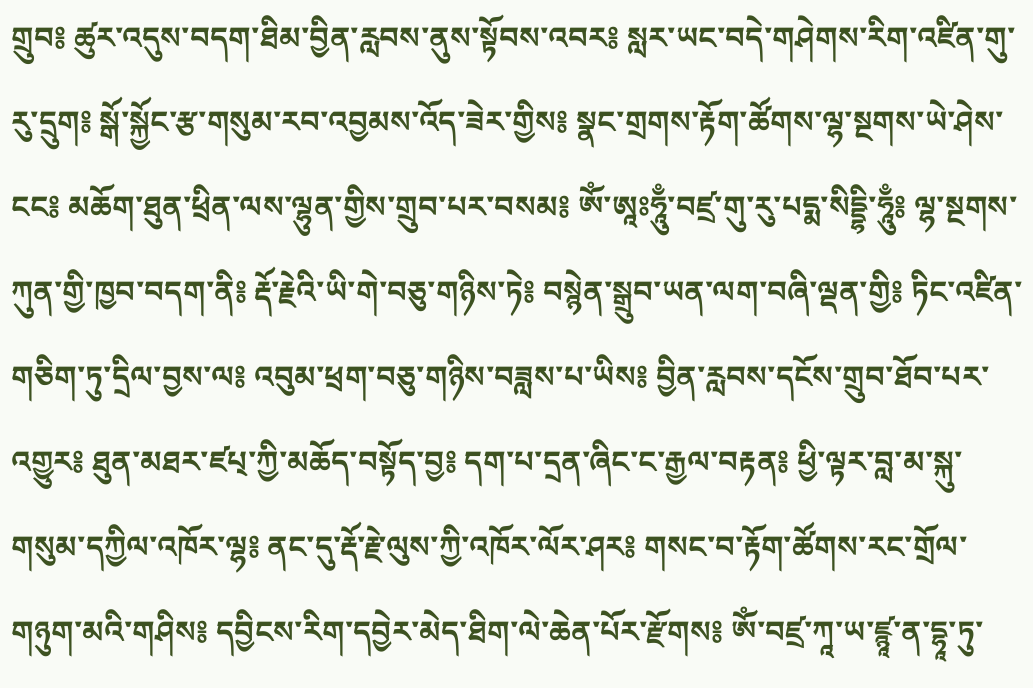གྲུབ༔ ཚུར་འདུས་བདག་ཐིམ་བྱིན་རླབས་ནུས་སྟོབས་འབར༔ སླར་ཡང་བདེ་གཤེགས་རིག་འཛིན་གུ་རུ་དྲུག༔ སྒོ་སྐྱོང་རྩ་གསུམ་རབ་འབྱམས་འོད་ཟེར་གྱིས༔ སྣང་གྲགས་རྟོག་ཚོགས་ལྷ་སྔགས་ཡེ་ཤེས་ངང༔ མཆོག་ཐུན་ཕྲིན་ལས་ལྷུན་གྱིས་གྲུབ་པར་བསམ༔ ཨོཾ་ཨཱཿཧཱུྃ་བཛྲ་གུ་རུ་པདྨ་སིདྡྷི་ཧཱུྃ༔ ལྷ་སྔགས་ཀུན་གྱི་ཁྱབ་བདག་ནི༔ རྡོ་རྗེའི་ཡི་གེ་བཅུ་གཉིས་ཏེ༔ བསྙེན་སྒྲུབ་ཡན་ལག་བཞི་ལྡན་གྱི༔ ཏིང་འཛིན་གཅིག་ཏུ་དྲིལ་བྱས་ལ༔ འབུམ་ཕྲག་བཅུ་གཉིས་བཟླས་པ་ཡིས༔ བྱིན་རླབས་དངོས་གྲུབ་ཐོབ་པར་འགྱུར༔ ཐུན་མཐར་ཛཔ྄་ཀྱི་མཆོད་བསྟོད་བྱ༔ དག་པ་དྲན་ཞིང་ང་རྒྱལ་བརྟན༔ ཕྱི་ལྟར་བླ་མ་སྐུ་གསུམ་དཀྱིལ་འཁོར་ལྷ༔ ནང་དུ་རྡོ་རྗེ་ལུས་ཀྱི་འཁོར་ལོར་ཤར༔ གསང་བ་རྟོག་ཚོགས་རང་གྲོལ་གཉུག་མའི་གཤིས༔ དབྱིངས་རིག་དབྱེར་མེད་ཐིག་ལེ་ཆེན་པོར་རྫོགས༔ ཨོཾ་བཛྲ་ཀཱ་ཡ་ཛྙཱ་ན་དྷཱ་ཏུ་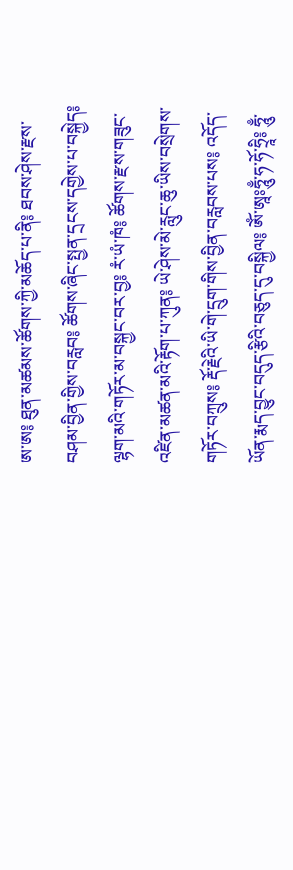ཨ་ཨ༔ ཐུན་མཚམས་ཚོགས་ཀྱི་མཆོད་པ་ནི༔ ཐབས་ཤེས་རྫས་བཤམ་བྱིན་གྱིས་བརླབ༔ ཚོགས་ཞིང་སྤྱན་དྲངས་དགྱེས་པ་བསྐྱེད༔ ལྷག་མའི་གཏོར་མ་བསྐྱང་བར་བྱ༔ རཾ་ཡཾ་ཁཾ༔ ཚོགས་རྫས་གཟུང་འཛིན་མཚན་མའི་རྟོག་པ་ཀུན༔ ཡེ་ཤེས་མེ་རླུང་ཆུ་ཡིས་བསྲེགས་གཏོར་བཀྲུས༔ རྡོ་རྗེའི་ཡི་གེ་དྲུག་གིས་བྱིན་བརླབས་པས༔ འདོད་ཡོན་རྨད་བྱུང་བདུད་རྩིའི་བཅུད་དུ་བསྐྱིལ༔ ཨོཾ་ཨཱཿཧཱུྃ་ཧ་ཧོ་ཧྲཱི༔ ཧཱུྃ་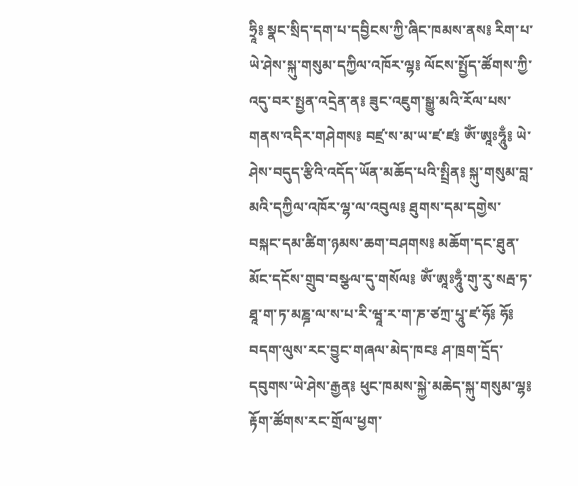ཧྲཱི༔ སྣང་སྲིད་དག་པ་དབྱིངས་ཀྱི་ཞིང་ཁམས་ནས༔ རིག་པ་ཡེ་ཤེས་སྐུ་གསུམ་དཀྱིལ་འཁོར་ལྷ༔ ལོངས་སྤྱོད་ཚོགས་ཀྱི་འདུ་བར་སྤྱན་འདྲེན་ན༔ ཟུང་འཇུག་སྒྱུ་མའི་རོལ་པས་གནས་འདིར་གཤེགས༔ བཛྲ་ས་མ་ཡ་ཛ་ཛ༔ ཨོཾ་ཨཱཿཧཱུྃ༔ ཡེ་ཤེས་བདུད་རྩིའི་འདོད་ཡོན་མཆོད་པའི་སྤྲིན༔ སྐུ་གསུམ་བླ་མའི་དཀྱིལ་འཁོར་ལྷ་ལ་འབུལ༔ ཐུགས་དམ་དགྱེས་བསྐང་དམ་ཚིག་ཉམས་ཆག་བཤགས༔ མཆོག་དང་ཐུན་མོང་དངོས་གྲུབ་བསྩལ་དུ་གསོལ༔ ཨོཾ་ཨཱཿཧཱུྃ་གུ་རུ་སརྦ་ཏ་ཐཱ་ག་ཏ་མཎྜ་ལ་ས་པ་རི་ཝཱ་ར་ག་ཎ་ཙཀྲ་པཱུ་ཛ་ཧོ༔ ཧོ༔ བདག་ལུས་རང་བྱུང་གཞལ་མེད་ཁང༔ ཤ་ཁྲག་དྲོད་དབུགས་ཡེ་ཤེས་རྒྱན༔ ཕུང་ཁམས་སྐྱེ་མཆེད་སྐུ་གསུམ་ལྷ༔ རྟོག་ཚོགས་རང་གྲོལ་ཕྱག་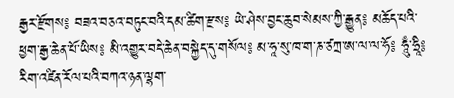རྒྱར་རྫོགས༔ བཟའ་བཅའ་བཏུང་བའི་དམ་ཚིག་རྫས༔ ཡེ་ཤེས་བྱང་ཆུབ་སེམས་ཀྱི་རྒྱུན༔ མཆོད་པའི་ཕྱག་རྒྱ་ཆེན་པོ་ཡིས༔ མི་འགྱུར་བདེ་ཆེན་བསྐྱེད་དུ་གསོལ༔ མ་ཧཱ་སུ་ཁ་ག་ཎ་ཙཀྲ་ཨ་ལ་ལ་ཧོ༔ ཧཱུྃ་ཧྲཱི༔ རིག་འཛིན་རོལ་པའི་བཀའ་ཉན་ལྷག་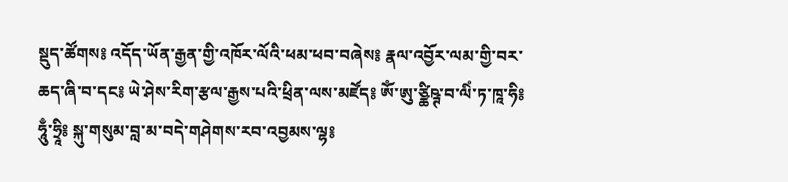སྡུད་ཚོགས༔ འདོད་ཡོན་རྒྱན་གྱི་འཁོར་ལོའི་ཕམ་ཕབ་བཞེས༔ རྣལ་འབྱོར་ལམ་གྱི་བར་ཆད་ཞི་བ་དང༔ ཡེ་ཤེས་རིག་རྩལ་རྒྱས་པའི་ཕྲིན་ལས་མཛོད༔ ཨོཾ་ཨུ་ཙྪིཥྚ་བ་ལིཾ་ཏ་ཁཱ་ཧི༔ ཧཱུྃ་ཧྲཱི༔ སྐུ་གསུམ་བླ་མ་བདེ་གཤེགས་རབ་འབྱམས་ལྷ༔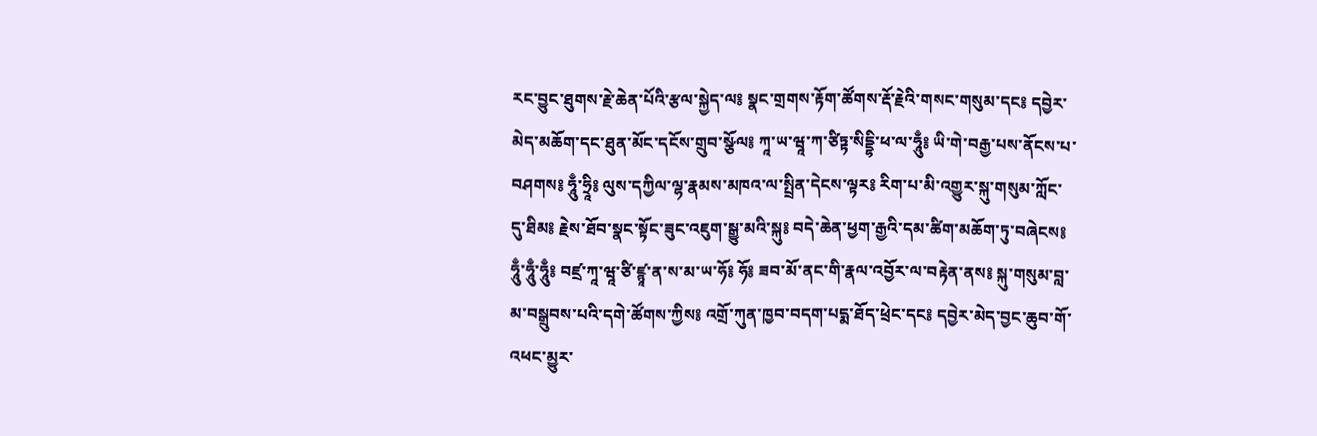རང་བྱུང་ཐུགས་རྗེ་ཆེན་པོའི་རྩལ་སྐྱེད་ལ༔ སྣང་གྲགས་རྟོག་ཚོགས་རྡོ་རྗེའི་གསང་གསུམ་དང༔ དབྱེར་མེད་མཆོག་དང་ཐུན་མོང་དངོས་གྲུབ་སྩོལ༔ ཀཱ་ཡ་ཝཱ་ཀ་ཙིཏྟ་སིདྡྷི་ཕ་ལ་ཧཱུྃ༔ ཡི་གེ་བརྒྱ་པས་ནོངས་པ་བཤགས༔ ཧཱུྃ་ཧྲཱི༔ ལུས་དཀྱིལ་ལྷ་རྣམས་མཁའ་ལ་སྤྲིན་དེངས་ལྟར༔ རིག་པ་མི་འགྱུར་སྐུ་གསུམ་ཀློང་དུ་ཐིམ༔ རྗེས་ཐོབ་སྣང་སྟོང་ཟུང་འཇུག་སྒྱུ་མའི་སྐུ༔ བདེ་ཆེན་ཕྱག་རྒྱའི་དམ་ཚིག་མཆོག་ཏུ་བཞེངས༔ ཧཱུྃ་ཧཱུྃ་ཧཱུྃ༔ བཛྲ་ཀཱ་ཝཱ་ཙི་ཛྙཱ་ན་ས་མ་ཡ་ཧོ༔ ཧོ༔ ཟབ་མོ་ནང་གི་རྣལ་འབྱོར་ལ་བརྟེན་ནས༔ སྐུ་གསུམ་བླ་མ་བསྒྲུབས་པའི་དགེ་ཚོགས་ཀྱིས༔ འགྲོ་ཀུན་ཁྱབ་བདག་པདྨ་ཐོད་ཕྲེང་དང༔ དབྱེར་མེད་བྱང་ཆུབ་གོ་འཕང་མྱུར་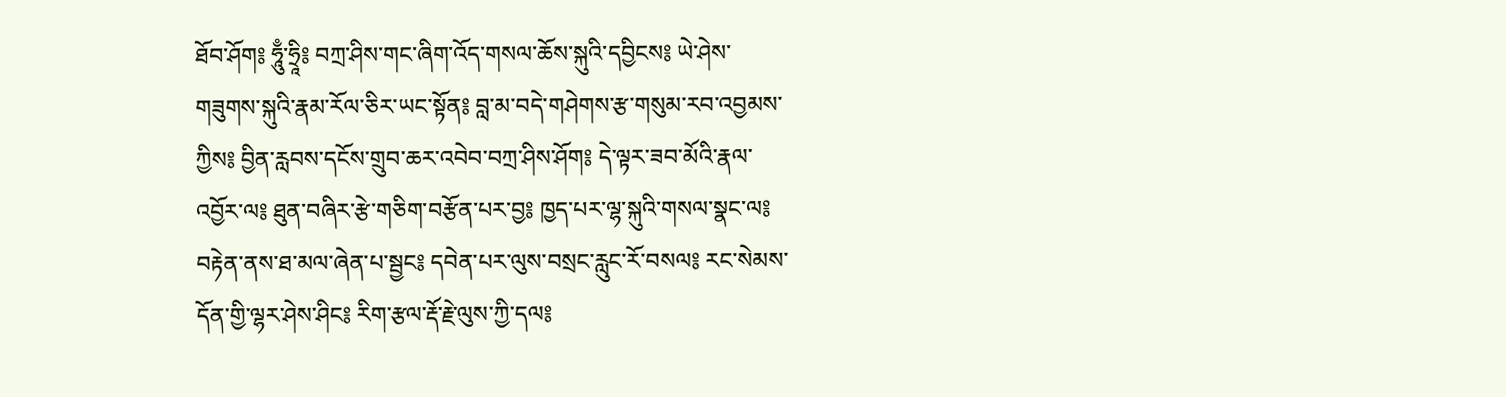ཐོབ་ཤོག༔ ཧཱུྃ་ཧྲཱི༔ བཀྲ་ཤིས་གང་ཞིག་འོད་གསལ་ཆོས་སྐུའི་དབྱིངས༔ ཡེ་ཤེས་གཟུགས་སྐུའི་རྣམ་རོལ་ཅིར་ཡང་སྟོན༔ བླ་མ་བདེ་གཤེགས་རྩ་གསུམ་རབ་འབྱམས་ཀྱིས༔ བྱིན་རླབས་དངོས་གྲུབ་ཆར་འབེབ་བཀྲ་ཤིས་ཤོག༔ དེ་ལྟར་ཟབ་མོའི་རྣལ་འབྱོར་ལ༔ ཐུན་བཞིར་རྩེ་གཅིག་བརྩོན་པར་བྱ༔ ཁྱད་པར་ལྷ་སྐུའི་གསལ་སྣང་ལ༔ བརྟེན་ནས་ཐ་མལ་ཞེན་པ་སྦྱང༔ དབེན་པར་ལུས་བསྲང་རླུང་རོ་བསལ༔ རང་སེམས་དོན་གྱི་ལྷར་ཤེས་ཤིང༔ རིག་རྩལ་རྡོ་རྗེ་ལུས་ཀྱི་དལ༔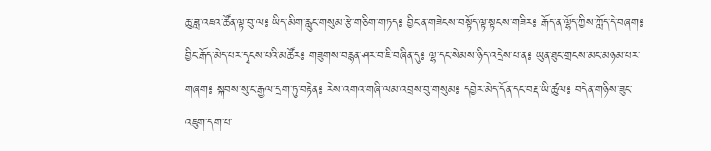ཆུ་ཟླ་འཇའ་ཚོན་ལྟ་བུ་ལ༔ ཡིད་མིག་རླུང་གསུམ་རྩེ་གཅིག་གཏད༔ བྱིང་ན་གཟེངས་བསྟོད་ལྟ་སྟངས་གཟིར༔ རྒོད་ན་ལྷོད་ཀྱིས་ཀློད་དེ་བཞག༔ བྱིང་རྒོད་མེད་པར་དྭངས་པའི་མཚོར༔ གཟུགས་བརྙན་ཤར་བ་ཇི་བཞིན་དུ༔ ལྷ་དང་སེམས་ཉིད་འདྲེས་པ་ན༔ ཡུན་ཐུང་གྲངས་མང་མཉམ་པར་གཞག༔ སྐབས་སུ་ང་རྒྱལ་དྲག་ཏུ་བརྟེན༔ རེས་འགའ་གཞི་ལམ་འབྲས་བུ་གསུམ༔ དབྱེར་མེད་དོན་དང་བརྡ་ཡི་ཚུལ༔ བདེན་གཉིས་ཟུང་འཇུག་དག་པ་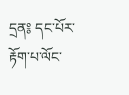དྲན༔ དང་པོར་རྟོག་པ་ལོང་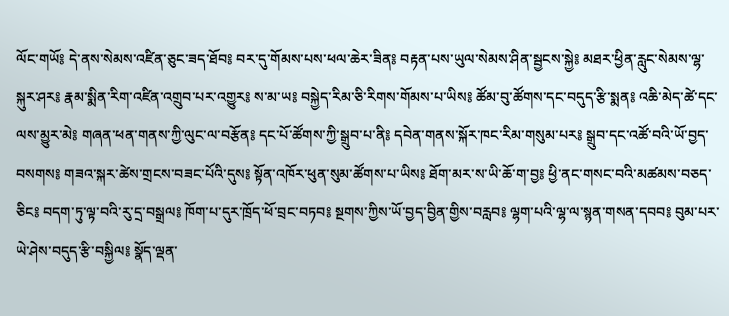ལོང་གཡོ༔ དེ་ནས་སེམས་འཛིན་ཅུང་ཟད་ཐོབ༔ བར་དུ་གོམས་པས་ཕལ་ཆེར་ཟིན༔ བརྟན་པས་ཡུལ་སེམས་ཤིན་སྦྱངས་སྐྱེ༔ མཐར་ཕྱིན་རླུང་སེམས་ལྷ་སྐུར་ཤར༔ རྣམ་སྨིན་རིག་འཛིན་འགྲུབ་པར་འགྱུར༔ ས་མ་ཡ༔ བསྐྱེད་རིམ་ཅི་རིགས་གོམས་པ་ཡིས༔ ཚོམ་བུ་ཚོགས་དང་བདུད་རྩི་སྨན༔ འཆི་མེད་ཚེ་དང་ལས་མྱུར་མེ༔ གཞན་ཕན་གནས་ཀྱི་ལུང་ལ་བརྩོན༔ དང་པོ་ཚོགས་ཀྱི་སྒྲུབ་པ་ནི༔ དབེན་གནས་སྐོར་ཁང་རིམ་གསུམ་པར༔ སྒྲུབ་དང་འཚོ་བའི་ཡོ་བྱད་བསགས༔ གཟའ་སྐར་ཚེས་གྲངས་བཟང་པོའི་དུས༔ སྟོན་འཁོར་ཕུན་སུམ་ཚོགས་པ་ཡིས༔ ཐོག་མར་ས་ཡི་ཆོ་ག་བྱ༔ ཕྱི་ནང་གསང་བའི་མཚམས་བཅད་ཅིང༔ བདག་ཏུ་ལྟ་བའི་རུ་དྲ་བསྒྲལ༔ ཁོག་པ་དུར་ཁྲོད་ཕོ་བྲང་བཏབ༔ སྔགས་ཀྱིས་ཡོ་བྱད་བྱིན་གྱིས་བརླབ༔ ལྷག་པའི་ལྷ་ལ་སྙན་གསན་དབབ༔ བུམ་པར་ཡེ་ཤེས་བདུད་རྩི་བསྐྱིལ༔ སྣོད་ལྡན་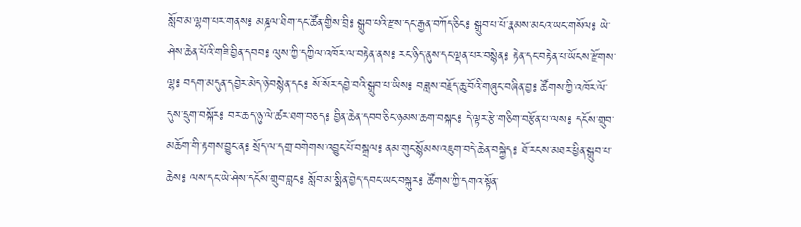སློབ་མ་ལྷག་པར་གནས༔ མཎྜལ་ཐིག་དང་ཚོན་གྱིས་བྲི༔ སྒྲུབ་པའི་རྫས་དང་རྒྱན་བཀོད་ཅིང༔ སྒྲུབ་པ་པོ་རྣམས་མངའ་ཡང་གསོལ༔ ཡེ་ཤེས་ཆེན་པོའི་གཟི་བྱིན་དབབ༔ ལུས་ཀྱི་དཀྱིལ་འཁོར་ལ་བརྟེན་ནས༔ རང་ཉིད་ནུས་དང་ལྡན་པར་བསྙེན༔ རྟེན་དང་བརྟེན་པ་ཡོངས་རྫོགས་ལྷ༔ བདག་མདུན་དབྱེར་མེད་ཉེ་བསྙེན་དང༔ སོ་སོར་དབྱེ་བའི་སྒྲུབ་པ་ཡིས༔ བཟླས་བརྗོད་ཆུ་བོའི་གཞུང་བཞིན་བྱ༔ ཚོགས་ཀྱི་འཁོར་ལོ་དུས་དྲུག་བསྐོར༔ བར་ཆད་ཉུ་ལེ་ཚར་ཐག་བཅད༔ བྱིན་ཆེན་དབབ་ཅིང་ཉམས་ཆག་བསྐང༔ དེ་ལྟར་རྩེ་གཅིག་བརྩོན་པ་ལས༔ དངོས་གྲུབ་མཆོག་གི་རྟགས་བྱུང་ན༔ སྲོད་ལ་དགྲ་བགེགས་འབྱུང་པོ་བསྒྲལ༔ ནམ་གུང་སྙོམས་འཇུག་བདེ་ཆེན་བསྐྱེད༔ ཐོ་རངས་མཐར་ཕྱིན་སྒྲུབ་པ་ཆེས༔ ལས་དང་ཡེ་ཤེས་དངོས་གྲུབ་བླང༔ སློབ་མ་སྨིན་བྱེད་དབང་ཡང་བསྐུར༔ ཚོགས་ཀྱི་དགའ་སྟོན་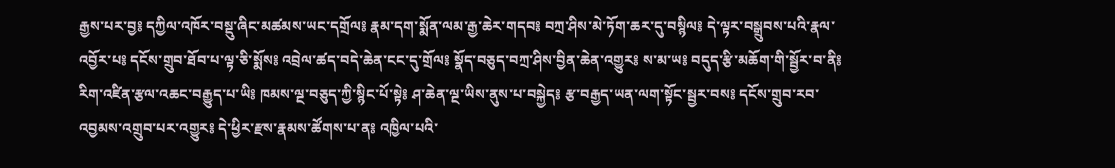རྒྱས་པར་བྱ༔ དཀྱིལ་འཁོར་བསྡུ་ཞིང་མཚམས་ཡང་དགྲོལ༔ རྣམ་དག་སྨོན་ལམ་རྒྱ་ཆེར་གདབ༔ བཀྲ་ཤིས་མེ་ཏོག་ཆར་དུ་བསྙིལ༔ དེ་ལྟར་བསྒྲུབས་པའི་རྣལ་འབྱོར་པ༔ དངོས་གྲུབ་ཐོབ་པ་ལྟ་ཅི་སྨོས༔ འབྲེལ་ཚད་བདེ་ཆེན་ངང་དུ་གྲོལ༔ སྣོད་བཅུད་བཀྲ་ཤིས་བྱིན་ཆེན་འགྱུར༔ ས་མ་ཡ༔ བདུད་རྩི་མཆོག་གི་སྦྱོར་བ་ནི༔ རིག་འཛིན་རྩལ་འཆང་བརྒྱུད་པ་ཡི༔ ཁམས་ལྔ་བཅུད་ཀྱི་སྙིང་པོ་སྟེ༔ ཤ་ཆེན་ལྔ་ཡིས་ནུས་པ་བསྐྱེད༔ རྩ་བརྒྱད་ཡན་ལག་སྟོང་སྦྱར་བས༔ དངོས་གྲུབ་རབ་འབྱམས་འགྲུབ་པར་འགྱུར༔ དེ་ཕྱིར་རྫས་རྣམས་ཚོགས་པ་ན༔ འཁྱིལ་པའི་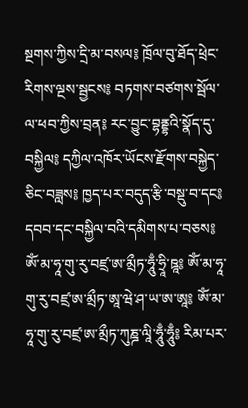སྔགས་ཀྱིས་དྲི་མ་བསལ༔ ཁྲོལ་བུ་ཐོད་ཕྲེང་རིགས་ལྔས་སྦྱངས༔ བཏགས་བཙགས་སྦོལ་ལ་ཕབ་ཀྱིས་བྲན༔ རང་བྱུང་བྷནྡྷའི་སྣོད་དུ་བསྐྱིལ༔ དཀྱིལ་འཁོར་ཡོངས་རྫོགས་བསྐྱེད་ཅིང་བཟླས༔ ཁྱད་པར་བདུད་རྩི་བསྡུ་བ་དང༔ དབབ་དང་བསྐྱིལ་བའི་དམིགས་པ་བཅས༔ ཨོཾ་མ་ཧཱ་གུ་རུ་བཛྲ་ཨ་མྲྀཏ་ཧཱུྃ་ཧྲཱི་ཋཱ༔ ཨོཾ་མ་ཧཱ་གུ་རུ་བཛྲ་ཨ་མྲྀཏ་ཨཱ་ཝེ་ཤ་ཡ་ཨ་ཨཱ༔ ཨོཾ་མ་ཧཱ་གུ་རུ་བཛྲ་ཨ་མྲྀཏ་ཀུཎྜ་ལཱི་ཧཱུྃ་ཧཱུྃ༔ རིམ་པར་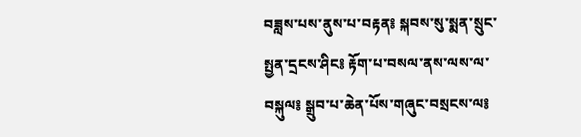བཟླས་པས་ནུས་པ་བརྟན༔ སྐབས་སུ་སྨན་སྲུང་སྤྱན་དྲངས་ཤིང༔ རྟོག་པ་བསལ་ནས་ལས་ལ་བསྐུལ༔ སྒྲུབ་པ་ཆེན་པོས་གཞུང་བསྲངས་ལ༔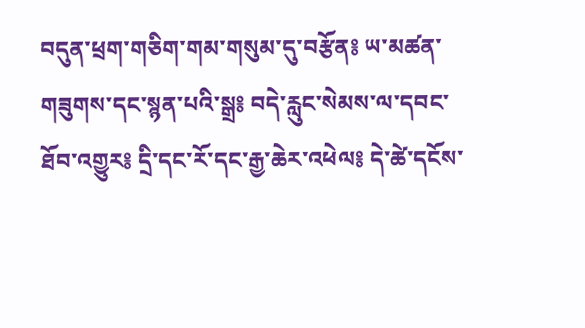བདུན་ཕྲག་གཅིག་གམ་གསུམ་དུ་བརྩོན༔ ཡ་མཚན་གཟུགས་དང་སྙན་པའི་སྒྲ༔ བདེ་རླུང་སེམས་ལ་དབང་ཐོབ་འགྱུར༔ དྲི་དང་རོ་དང་རྒྱ་ཆེར་འཕེལ༔ དེ་ཚེ་དངོས་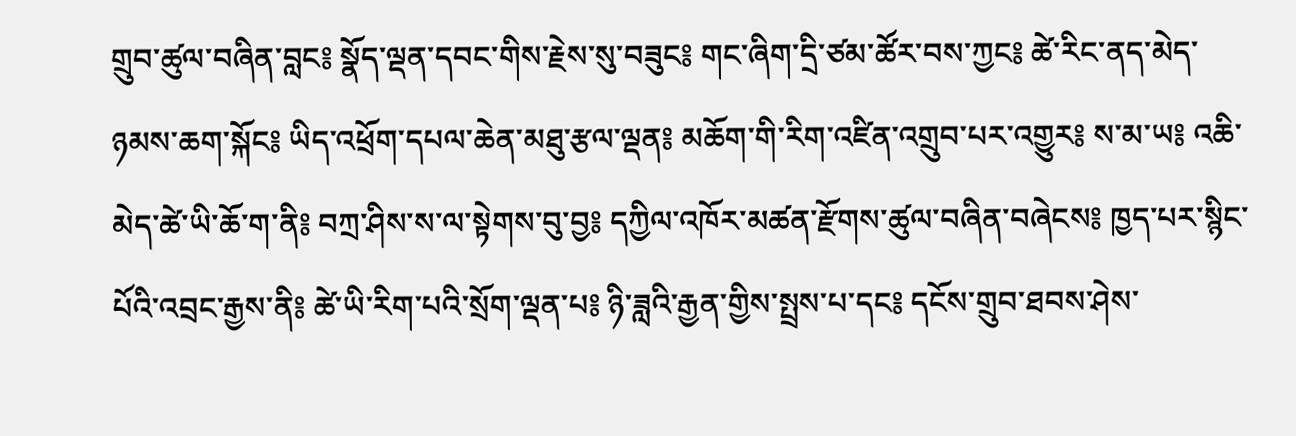གྲུབ་ཚུལ་བཞིན་བླང༔ སྣོད་ལྡན་དབང་གིས་རྗེས་སུ་བཟུང༔ གང་ཞིག་དྲི་ཙམ་ཚོར་བས་ཀྱང༔ ཚེ་རིང་ནད་མེད་ཉམས་ཆག་སྐོང༔ ཡིད་འཕྲོག་དཔལ་ཆེན་མཐུ་རྩལ་ལྡན༔ མཆོག་གི་རིག་འཛིན་འགྲུབ་པར་འགྱུར༔ ས་མ་ཡ༔ འཆི་མེད་ཚེ་ཡི་ཆོ་ག་ནི༔ བཀྲ་ཤིས་ས་ལ་སྟེགས་བུ་བྱ༔ དཀྱིལ་འཁོར་མཚན་རྫོགས་ཚུལ་བཞིན་བཞེངས༔ ཁྱད་པར་སྙིང་པོའི་འབྲང་རྒྱས་ནི༔ ཚེ་ཡི་རིག་པའི་སྲོག་ལྡན་པ༔ ཉི་ཟླའི་རྒྱན་གྱིས་སྤྲས་པ་དང༔ དངོས་གྲུབ་ཐབས་ཤེས་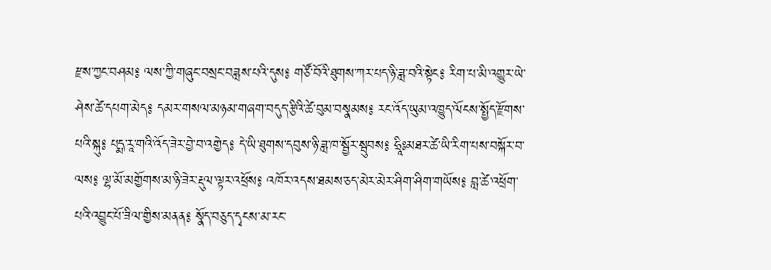རྫས་ཀྱང་བཤམ༔ ལས་ཀྱི་གཞུང་བསྲང་བཟླས་པའི་དུས༔ གཙོ་བོའི་ཐུགས་ཀར་པད་ཉི་ཟླ་བའི་སྟེང༔ རིག་པ་མི་འགྱུར་ཡེ་ཤེས་ཚེ་དཔག་མེད༔ དམར་གསལ་མཉམ་གཞག་བདུད་རྩིའི་ཚེ་བུམ་བསྣམས༔ རང་འོད་ཡུམ་འཁྱུད་ལོངས་སྤྱོད་རྫོགས་པའི་སྐུ༔ པདྨ་རཱ་གའི་འོད་ཟེར་བྱེ་བ་འགྱེད༔ དེ་ཡི་ཐུགས་དབུས་ཉི་ཟླ་ཁ་སྦྱོར་སྦུབས༔ ཧྲཱིཿམཐར་ཚེ་ཡི་རིག་པས་བསྐོར་བ་ལས༔ ལྷ་མོ་མགྱོགས་མ་ཉི་ཟེར་རྡུལ་ལྟར་འཕྲོས༔ འཁོར་འདས་ཐམས་ཅད་མེར་མེར་ཤིག་ཤིག་གཡོས༔ བླ་ཚེ་འཕྲོག་པའི་འབྱུང་པོ་ཟིལ་གྱིས་མནན༔ སྣོད་བཅུད་དྭངས་མ་རང་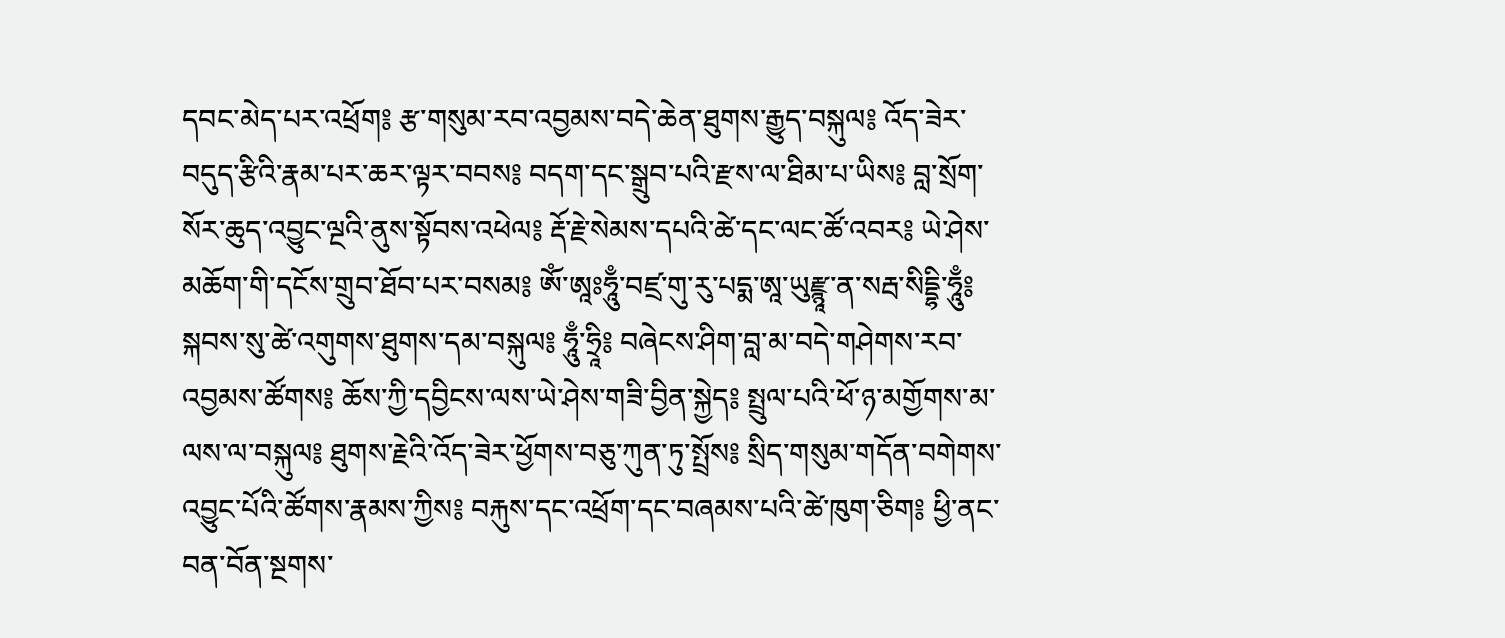དབང་མེད་པར་འཕྲོག༔ རྩ་གསུམ་རབ་འབྱམས་བདེ་ཆེན་ཐུགས་རྒྱུད་བསྐུལ༔ འོད་ཟེར་བདུད་རྩིའི་རྣམ་པར་ཆར་ལྟར་བབས༔ བདག་དང་སྒྲུབ་པའི་རྫས་ལ་ཐིམ་པ་ཡིས༔ བླ་སྲོག་སོར་ཆུད་འབྱུང་ལྔའི་ནུས་སྟོབས་འཕེལ༔ རྡོ་རྗེ་སེམས་དཔའི་ཚེ་དང་ལང་ཚོ་འབར༔ ཡེ་ཤེས་མཆོག་གི་དངོས་གྲུབ་ཐོབ་པར་བསམ༔ ཨོཾ་ཨཱཿཧཱུྃ་བཛྲ་གུ་རུ་པདྨ་ཨཱ་ཡུརྫྙཱ་ན་སརྦ་སིདྡྷི་ཧཱུྃ༔ སྐབས་སུ་ཚེ་འགུགས་ཐུགས་དམ་བསྐུལ༔ ཧཱུྃ་ཧྲཱི༔ བཞེངས་ཤིག་བླ་མ་བདེ་གཤེགས་རབ་འབྱམས་ཚོགས༔ ཆོས་ཀྱི་དབྱིངས་ལས་ཡེ་ཤེས་གཟི་བྱིན་སྐྱེད༔ སྤྲུལ་པའི་ཕོ་ཉ་མགྱོགས་མ་ལས་ལ་བསྐུལ༔ ཐུགས་རྗེའི་འོད་ཟེར་ཕྱོགས་བཅུ་ཀུན་ཏུ་སྤྲོས༔ སྲིད་གསུམ་གདོན་བགེགས་འབྱུང་པོའི་ཚོགས་རྣམས་ཀྱིས༔ བརྐུས་དང་འཕྲོག་དང་བཞམས་པའི་ཚེ་ཁུག་ཅིག༔ ཕྱི་ནང་བན་བོན་སྔགས་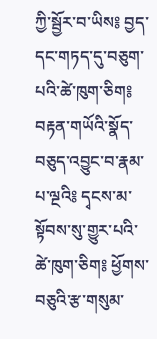ཀྱི་སྦྱོར་བ་ཡིས༔ བྱད་དང་གཏད་དུ་བཅུག་པའི་ཚེ་ཁུག་ཅིག༔ བརྟན་གཡོའི་སྣོད་བཅུད་འབྱུང་བ་རྣམ་པ་ལྔའི༔ དྭངས་མ་སྟོབས་སུ་གྱུར་པའི་ཚེ་ཁུག་ཅིག༔ ཕྱོགས་བཅུའི་རྩ་གསུམ་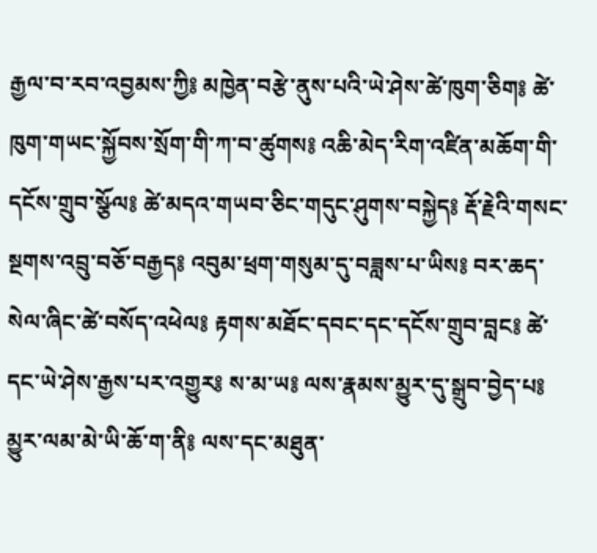རྒྱལ་བ་རབ་འབྱམས་ཀྱི༔ མཁྱེན་བརྩེ་ནུས་པའི་ཡེ་ཤེས་ཚེ་ཁུག་ཅིག༔ ཚེ་ཁུག་གཡང་སྐྱོབས་སྲོག་གི་ཀ་བ་ཚུགས༔ འཆི་མེད་རིག་འཛིན་མཆོག་གི་དངོས་གྲུབ་སྩོལ༔ ཚེ་མདའ་གཡབ་ཅིང་གདུང་ཤུགས་བསྐྱེད༔ རྡོ་རྗེའི་གསང་སྔགས་འབྲུ་བཅོ་བརྒྱད༔ འབུམ་ཕྲག་གསུམ་དུ་བཟླས་པ་ཡིས༔ བར་ཆད་སེལ་ཞིང་ཚེ་བསོད་འཕེལ༔ རྟགས་མཐོང་དབང་དང་དངོས་གྲུབ་བླང༔ ཚེ་དང་ཡེ་ཤེས་རྒྱས་པར་འགྱུར༔ ས་མ་ཡ༔ ལས་རྣམས་མྱུར་དུ་སྒྲུབ་བྱེད་པ༔ མྱུར་ལམ་མེ་ཡི་ཆོ་ག་ནི༔ ལས་དང་མཐུན་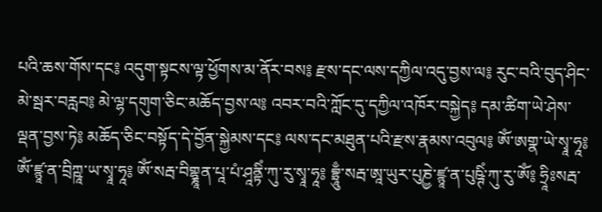པའི་ཆས་གོས་དང༔ འདུག་སྟངས་ལྟ་ཕྱོགས་མ་ནོར་བས༔ རྫས་དང་ལས་དཀྱིལ་འདུ་བྱས་ལ༔ རུང་བའི་བུད་ཤིང་མེ་སྦར་བརླབ༔ མེ་ལྷ་དགུག་ཅིང་མཆོད་བྱས་ལ༔ འབར་བའི་ཀློང་དུ་དཀྱིལ་འཁོར་བསྐྱེད༔ དམ་ཚིག་ཡེ་ཤེས་ལྡན་བྱས་ཏེ༔ མཆོད་ཅིང་བསྟོད་དེ་བྱོན་སྐྱེམས་དང༔ ལས་དང་མཐུན་པའི་རྫས་རྣམས་འབུལ༔ ཨོཾ་ཨགྣ་ཡེ་སྭཱ་ཧཱ༔ ཨོཾ་ཛྙཱ་ན་བྲིཀྵཱ་ཡ་སྭཱ་ཧཱ༔ ཨོཾ་སརྦ་བིགྷྣཱན་པཱ་པཾ་ཤཱནྟིཾ་ཀུ་རུ་སྭཱ་ཧཱ༔ བྷྲཱུྃ་སརྦ་ཨཱ་ཡུར་པུཎྱེ་ཛྙཱ་ན་པུཥྚིཾ་ཀུ་རུ་ཨོཾ༔ ཧྲཱིཿསརྦ་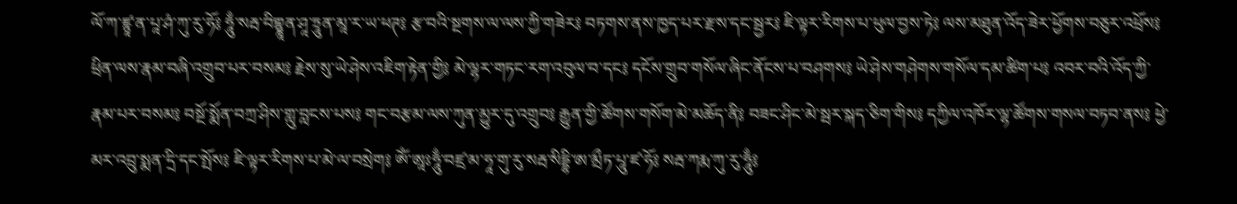ལོ་ཀ་ཛྙཱ་ན་པཱ་ཤཾ་ཀུ་རུ་ཧོ༔ ཧཱུྃ་སརྦ་བིགྷྣཱན་ཤཱ་ཏྲཱུན་མཱ་ར་ཡ་ཕཊ༔ རྩ་བའི་སྔགས་ལ་ལས་ཀྱི་གཟེར༔ བཏགས་ནས་ཁྱད་པར་རྫས་དང་སྦྱར༔ ཇི་ལྟར་རིགས་པ་ཕུལ་བྱས་ཏེ༔ ལས་མཐུན་འོད་ཟེར་ཕྱོགས་བཅུར་འཕྲོས༔ ཕྲིན་ལས་རྣམ་བཞི་འགྲུབ་པར་བསམ༔ རྗེས་སུ་ཡེ་ཤེས་འཇིག་རྟེན་གྱི༔ མེ་ལྷར་གཏང་རག་འབུལ་བ་དང༔ དངོས་གྲུབ་གསོལ་ཞིང་ནོངས་པ་བཤགས༔ ཡེ་ཤེས་གཤེགས་གསོལ་དམ་ཚིག་པ༔ འབར་བའི་འོད་ཀྱི་རྣམ་པར་བསམ༔ བསྔོ་སྨོན་བཀྲ་ཤིས་གླུ་བླངས་པས༔ གང་བརྩམ་ལས་ཀུན་མྱུར་དུ་འགྲུབ༔ རྒྱུན་གྱི་ཚོགས་གསོག་མེ་མཆོད་ནི༔ བཟང་ཤིང་མེ་སྦར་སྐད་ཅིག་གིས༔ དཀྱིལ་འཁོར་ལྷ་ཚོགས་གསལ་བཏབ་ནས༔ ཕྱེ་མར་འབྲུ་སྨན་དྲི་དང་སྤོས༔ ཇི་ལྟར་རིགས་པ་མེ་ལ་བསྲེག༔ ཨོཾ་ཨཱཿཧཱུྃ་བཛྲ་མ་ཧཱ་གུ་རུ་སརྦ་སིདྡྷི་ཨ་མྲྀཏ་པཱུ་ཛ་ཧོ༔ སརྦ་ཀརྨ་ཀུ་རུ་ཧཱུྃ༔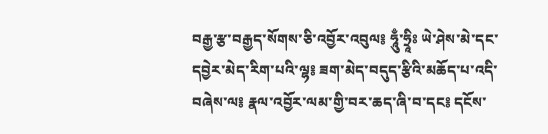བརྒྱ་རྩ་བརྒྱད་སོགས་ཅི་འབྱོར་འབུལ༔ ཧཱུྃ་ཧྲཱིཿ ཡེ་ཤེས་མེ་དང་དབྱེར་མེད་རིག་པའི་ལྷ༔ ཟག་མེད་བདུད་རྩིའི་མཆོད་པ་འདི་བཞེས་ལ༔ རྣལ་འབྱོར་ལམ་གྱི་བར་ཆད་ཞི་བ་དང༔ དངོས་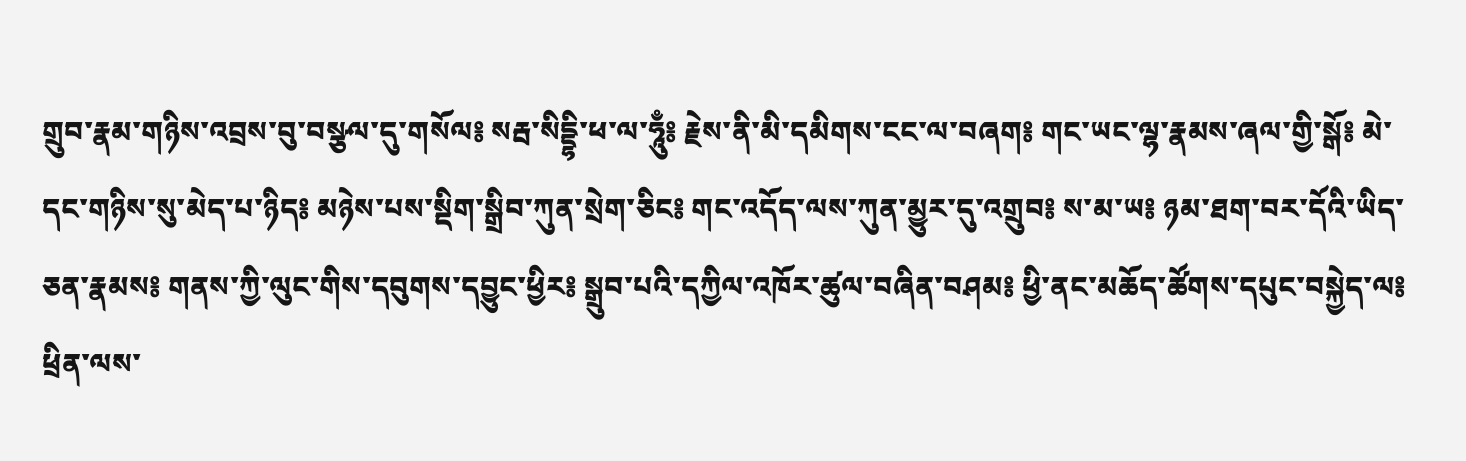གྲུབ་རྣམ་གཉིས་འབྲས་བུ་བསྩལ་དུ་གསོལ༔ སརྦ་སིདྡྷི་ཕ་ལ་ཧཱུྃ༔ རྗེས་ནི་མི་དམིགས་ངང་ལ་བཞག༔ གང་ཡང་ལྷ་རྣམས་ཞལ་གྱི་སྒོ༔ མེ་དང་གཉིས་སུ་མེད་པ་ཉིད༔ མཉེས་པས་སྡིག་སྒྲིབ་ཀུན་སྲེག་ཅིང༔ གང་འདོད་ལས་ཀུན་མྱུར་དུ་འགྲུབ༔ ས་མ་ཡ༔ ཉམ་ཐག་བར་དོའི་ཡིད་ཅན་རྣམས༔ གནས་ཀྱི་ལུང་གིས་དབུགས་དབྱུང་ཕྱིར༔ སྒྲུབ་པའི་དཀྱིལ་འཁོར་ཚུལ་བཞིན་བཤམ༔ ཕྱི་ནང་མཆོད་ཚོགས་དཔུང་བསྐྱེད་ལ༔ ཕྲིན་ལས་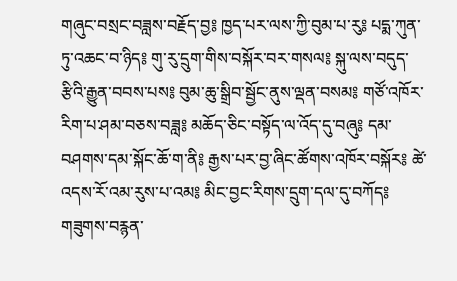གཞུང་བསྲང་བཟླས་བརྗོད་བྱ༔ ཁྱད་པར་ལས་ཀྱི་བུམ་པ་རུ༔ པདྨ་ཀུན་ཏུ་འཆང་བ་ཉིད༔ གུ་རུ་དྲུག་གིས་བསྐོར་བར་གསལ༔ སྐུ་ལས་བདུད་རྩིའི་རྒྱུན་བབས་པས༔ བུམ་ཆུ་སྒྲིབ་སྦྱོང་ནུས་ལྡན་བསམ༔ གཙོ་འཁོར་རིག་པ་ཤམ་བཅས་བཟླ༔ མཆོད་ཅིང་བསྟོད་ལ་འོད་དུ་བཞུ༔ དམ་བཤགས་དམ་སྐོང་ཆོ་ག་ནི༔ རྒྱས་པར་བྱ་ཞིང་ཚོགས་འཁོར་བསྐོར༔ ཚེ་འདས་རོ་འམ་རུས་པ་འམ༔ མིང་བྱང་རིགས་དྲུག་དལ་དུ་བཀོད༔ གཟུགས་བརྙན་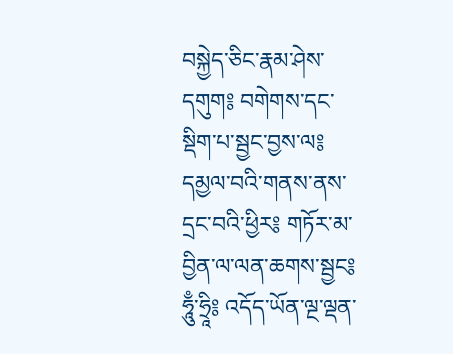བསྐྱེད་ཅིང་རྣམ་ཤེས་དགུག༔ བགེགས་དང་སྡིག་པ་སྦྱང་བྱས་ལ༔ དམྱལ་བའི་གནས་ནས་དྲང་བའི་ཕྱིར༔ གཏོར་མ་བྱིན་ལ་ལན་ཆགས་སྦྱང༔ ཧཱུྃ་ཧྲཱི༔ འདོད་ཡོན་ལྔ་ལྡན་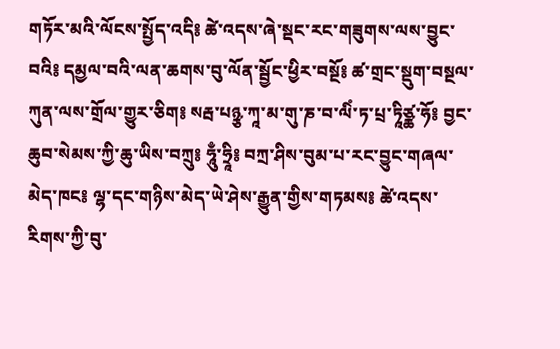གཏོར་མའི་ལོངས་སྤྱོད་འདི༔ ཚེ་འདས་ཞེ་སྡང་རང་གཟུགས་ལས་བྱུང་བའི༔ དམྱལ་བའི་ལན་ཆགས་བུ་ལོན་སྦྱོང་ཕྱིར་བསྔོ༔ ཚ་གྲང་སྡུག་བསྔལ་ཀུན་ལས་གྲོལ་གྱུར་ཅིག༔ སརྦ་པཉྩ་ཀཱ་མ་གུ་ཎ་བ་ལིཾ་ཏ་པྲ་ཏཱིཙྪ་ཧོ༔ བྱང་ཆུབ་སེམས་ཀྱི་ཆུ་ཡིས་བཀྲུ༔ ཧཱུྃ་ཧྲཱི༔ བཀྲ་ཤིས་བུམ་པ་རང་བྱུང་གཞལ་མེད་ཁང༔ ལྷ་དང་གཉིས་མེད་ཡེ་ཤེས་རྒྱུན་གྱིས་གཏམས༔ ཚེ་འདས་རིགས་ཀྱི་བུ་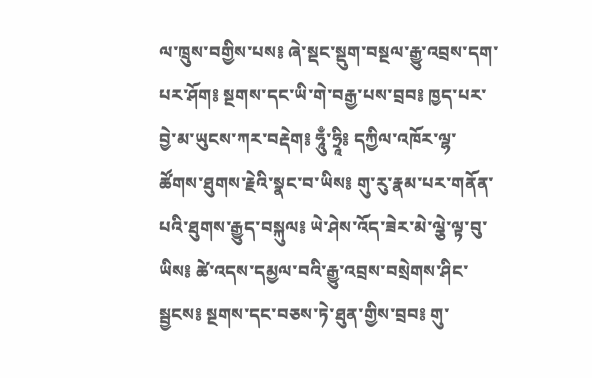ལ་ཁྲུས་བགྱིས་པས༔ ཞེ་སྡང་སྡུག་བསྔལ་རྒྱུ་འབྲས་དག་པར་ཤོག༔ སྔགས་དང་ཡི་གེ་བརྒྱ་པས་བྲབ༔ ཁྱད་པར་བྱེ་མ་ཡུངས་ཀར་བརྡེག༔ ཧཱུྃ་ཧྲཱི༔ དཀྱིལ་འཁོར་ལྷ་ཚོགས་ཐུགས་རྗེའི་སྣང་བ་ཡིས༔ གུ་རུ་རྣམ་པར་གནོན་པའི་ཐུགས་རྒྱུད་བསྐུལ༔ ཡེ་ཤེས་འོད་ཟེར་མེ་ལྕེ་ལྟ་བུ་ཡིས༔ ཚེ་འདས་དམྱལ་བའི་རྒྱུ་འབྲས་བསྲེགས་ཤིང་སྦྱངས༔ སྔགས་དང་བཅས་ཏེ་ཐུན་གྱིས་བྲབ༔ གུ་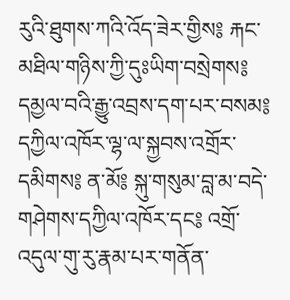རུའི་ཐུགས་ཀའི་འོད་ཟེར་གྱིས༔ རྐང་མཐིལ་གཉིས་ཀྱི་དུཿཡིག་བསྲེགས༔ དམྱལ་བའི་རྒྱུ་འབྲས་དག་པར་བསམ༔ དཀྱིལ་འཁོར་ལྷ་ལ་སྐྱབས་འགྲོར་དམིགས༔ ན་མོ༔ སྐུ་གསུམ་བླ་མ་བདེ་གཤེགས་དཀྱིལ་འཁོར་དང༔ འགྲོ་འདུལ་གུ་རུ་རྣམ་པར་གནོན་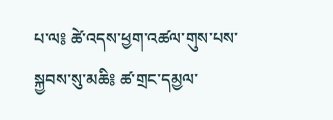པ་ལ༔ ཚེ་འདས་ཕྱག་འཚལ་གུས་པས་སྐྱབས་སུ་མཆི༔ ཚ་གྲང་དམྱལ་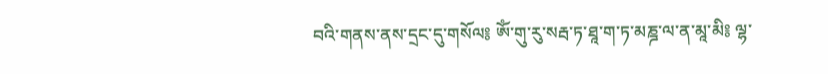བའི་གནས་ནས་དྲང་དུ་གསོལ༔ ཨོཾ་གུ་རུ་སརྦ་ཏ་ཐཱ་ག་ཏ་མཎྜ་ལ་ན་མཱ་མི༔ ལྷ་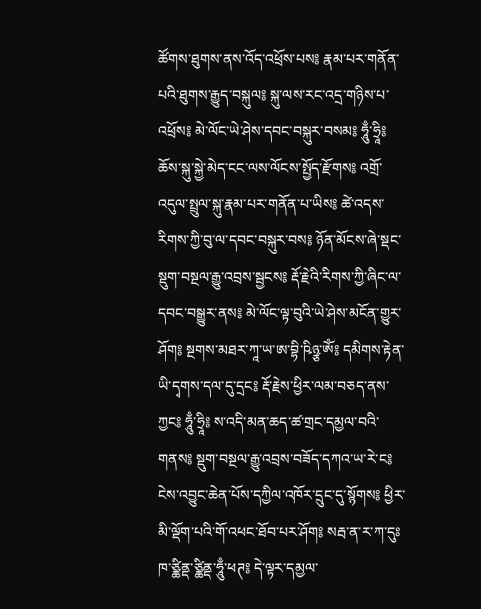ཚོགས་ཐུགས་ནས་འོད་འཕྲོས་པས༔ རྣམ་པར་གནོན་པའི་ཐུགས་རྒྱུད་བསྐུལ༔ སྐུ་ལས་རང་འདྲ་གཉིས་པ་འཕྲོས༔ མེ་ལོང་ཡེ་ཤེས་དབང་བསྐུར་བསམ༔ ཧཱུྃ་ཧྲཱི༔ ཆོས་སྐུ་སྐྱེ་མེད་ངང་ལས་ལོངས་སྤྱོད་རྫོགས༔ འགྲོ་འདུལ་སྤྲུལ་སྐུ་རྣམ་པར་གནོན་པ་ཡིས༔ ཚེ་འདས་རིགས་ཀྱི་བུ་ལ་དབང་བསྐུར་བས༔ ཉོན་མོངས་ཞེ་སྡང་སྡུག་བསྔལ་རྒྱུ་འབྲས་སྦྱངས༔ རྡོ་རྗེའི་རིགས་ཀྱི་ཞིང་ལ་དབང་བསྒྱུར་ནས༔ མེ་ལོང་ལྟ་བུའི་ཡེ་ཤེས་མངོན་གྱུར་ཤོག༔ སྔགས་མཐར་ཀཱ་ཡ་ཨ་བྷི་ཥིཉྩ་ཨོཾ༔ དམིགས་རྟེན་ཡི་དྭགས་དལ་དུ་དྲང༔ རྡོ་རྗེས་ཕྱིར་ལམ་བཅད་ནས་ཀྱང༔ ཧཱུྃ་ཧྲཱི༔ ས་འདི་མན་ཆད་ཚ་གྲང་དམྱལ་བའི་གནས༔ སྡུག་བསྔལ་རྒྱུ་འབྲས་བཟོད་དཀའ་ཡ་རེ་ང༔ ངེས་འབྱུང་ཆེན་པོས་དཀྱིལ་འཁོར་དྲུང་དུ་སྙོགས༔ ཕྱིར་མི་ལྡོག་པའི་གོ་འཕང་ཐོབ་པར་ཤོག༔ སརྦ་ན་ར་ཀ་དུཿཁ་ཙྪིནྡ་ཙྪིནྡ་ཧཱུྃ་ཕཊ༔ དེ་ལྟར་དམྱལ་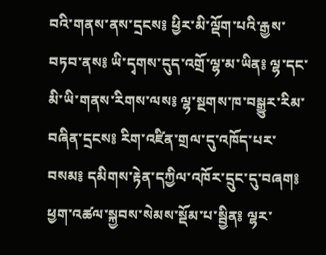བའི་གནས་ནས་དྲངས༔ ཕྱིར་མི་ལྡོག་པའི་རྒྱས་བཏབ་ནས༔ ཡི་དྭགས་དུད་འགྲོ་ལྷ་མ་ཡིན༔ ལྷ་དང་མི་ཡི་གནས་རིགས་ལས༔ ལྷ་སྔགས་ཁ་བསྒྱུར་རིམ་བཞིན་དྲངས༔ རིག་འཛིན་གྲལ་དུ་འཁོད་པར་བསམ༔ དམིགས་རྟེན་དཀྱིལ་འཁོར་དྲུང་དུ་བཞག༔ ཕྱག་འཚལ་སྐྱབས་སེམས་སྡོམ་པ་སྦྱིན༔ ལྷར་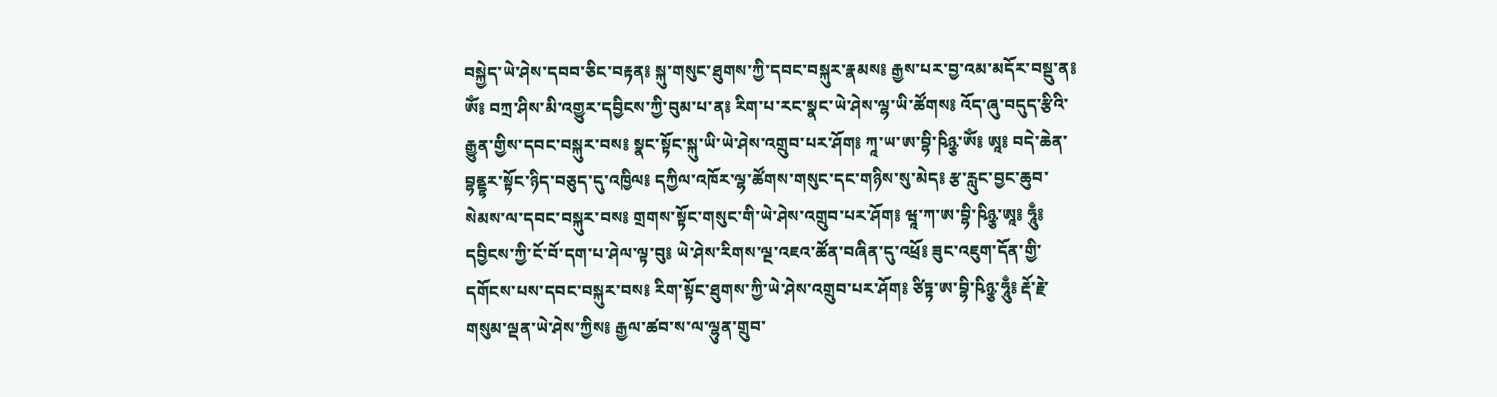བསྐྱེད་ཡེ་ཤེས་དབབ་ཅིང་བརྟན༔ སྐུ་གསུང་ཐུགས་ཀྱི་དབང་བསྐུར་རྣམས༔ རྒྱས་པར་བྱ་འམ་མདོར་བསྡུ་ན༔ ཨོཾ༔ བཀྲ་ཤིས་མི་འགྱུར་དབྱིངས་ཀྱི་བུམ་པ་ན༔ རིག་པ་རང་སྣང་ཡེ་ཤེས་ལྷ་ཡི་ཚོགས༔ འོད་ཞུ་བདུད་རྩིའི་རྒྱུན་གྱིས་དབང་བསྐུར་བས༔ སྣང་སྟོང་སྐུ་ཡི་ཡེ་ཤེས་འགྲུབ་པར་ཤོག༔ ཀཱ་ཡ་ཨ་བྷི་ཥིཉྩ་ཨོཾ༔ ཨཱ༔ བདེ་ཆེན་བྷནྡྷར་སྟོང་ཉིད་བཅུད་དུ་འཁྱིལ༔ དཀྱིལ་འཁོར་ལྷ་ཚོགས་གསུང་དང་གཉིས་སུ་མེད༔ རྩ་རླུང་བྱང་ཆུབ་སེམས་ལ་དབང་བསྐུར་བས༔ གྲགས་སྟོང་གསུང་གི་ཡེ་ཤེས་འགྲུབ་པར་ཤོག༔ ཝཱ་ཀ་ཨ་བྷི་ཥིཉྩ་ཨཱ༔ ཧཱུྃ༔ དབྱིངས་ཀྱི་ངོ་བོ་དག་པ་ཤེལ་ལྟ་བུ༔ ཡེ་ཤེས་རིགས་ལྔ་འཇའ་ཚོན་བཞིན་དུ་འཕྲོ༔ ཟུང་འཇུག་དོན་གྱི་དགོངས་པས་དབང་བསྐུར་བས༔ རིག་སྟོང་ཐུགས་ཀྱི་ཡེ་ཤེས་འགྲུབ་པར་ཤོག༔ ཙིཏྟ་ཨ་བྷི་ཥིཉྩ་ཧཱུྃ༔ རྡོ་རྗེ་གསུམ་ལྡན་ཡེ་ཤེས་ཀྱིས༔ རྒྱལ་ཚབ་ས་ལ་ལྷུན་གྲུབ་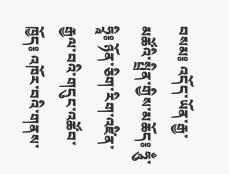བསམ༔ འདོད་ཡོན་རྒྱ་མཚོའི་སྤྲིན་གྱིས་མཆོད༔ ཧཱུྃ་ཧྲཱི༔ ཉོན་ཅིག་རིག་འཛིན་རྒྱལ་བའི་གདུང་འཚོབ་ཁྱོད༔ འཁོར་བའི་གནས་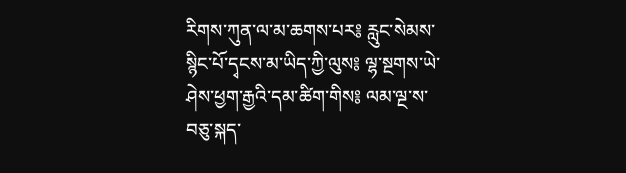རིགས་ཀུན་ལ་མ་ཆགས་པར༔ རླུང་སེམས་སྙིང་པོ་དྭངས་མ་ཡིད་ཀྱི་ལུས༔ ལྷ་སྔགས་ཡེ་ཤེས་ཕྱག་རྒྱའི་དམ་ཚིག་གིས༔ ལམ་ལྔ་ས་བཅུ་སྐད་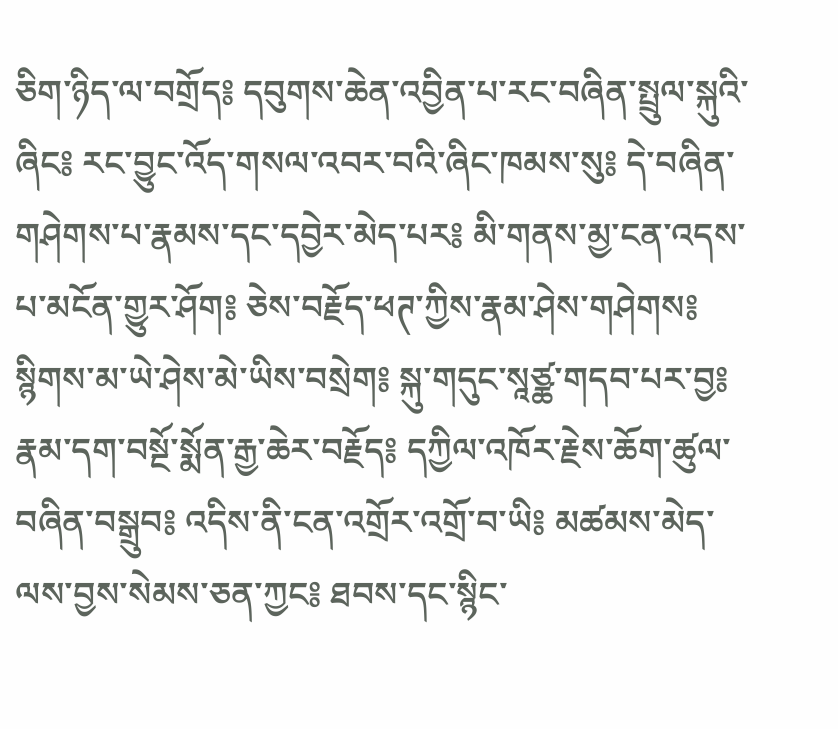ཅིག་ཉིད་ལ་བགྲོད༔ དབུགས་ཆེན་འབྱིན་པ་རང་བཞིན་སྤྲུལ་སྐུའི་ཞིང༔ རང་བྱུང་འོད་གསལ་འབར་བའི་ཞིང་ཁམས་སུ༔ དེ་བཞིན་གཤེགས་པ་རྣམས་དང་དབྱེར་མེད་པར༔ མི་གནས་མྱ་ངན་འདས་པ་མངོན་གྱུར་ཤོག༔ ཅེས་བརྗོད་ཕཊ་ཀྱིས་རྣམ་ཤེས་གཤེགས༔ སྙིགས་མ་ཡེ་ཤེས་མེ་ཡིས་བསྲེག༔ སྐུ་གདུང་སཱཙྪ་གདབ་པར་བྱ༔ རྣམ་དག་བསྔོ་སྨོན་རྒྱ་ཆེར་བརྗོད༔ དཀྱིལ་འཁོར་རྗེས་ཆོག་ཚུལ་བཞིན་བསྒྲུབ༔ འདིས་ནི་ངན་འགྲོར་འགྲོ་བ་ཡི༔ མཚམས་མེད་ལས་བྱས་སེམས་ཅན་ཀྱང༔ ཐབས་དང་སྙིང་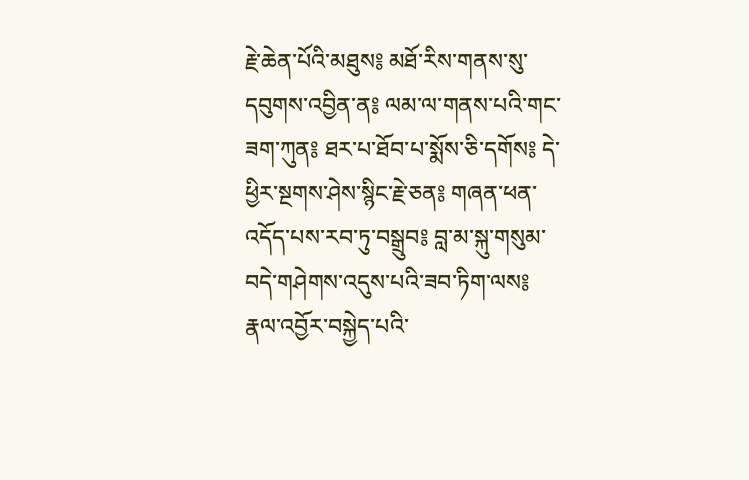རྗེ་ཆེན་པོའི་མཐུས༔ མཐོ་རིས་གནས་སུ་དབུགས་འབྱིན་ན༔ ལམ་ལ་གནས་པའི་གང་ཟག་ཀུན༔ ཐར་པ་ཐོབ་པ་སྨོས་ཅི་དགོས༔ དེ་ཕྱིར་སྔགས་ཤེས་སྙིང་རྗེ་ཅན༔ གཞན་ཕན་འདོད་པས་རབ་ཏུ་བསྒྲུབ༔ བླ་མ་སྐུ་གསུམ་བདེ་གཤེགས་འདུས་པའི་ཟབ་ཏིག་ལས༔ རྣལ་འབྱོར་བསྐྱེད་པའི་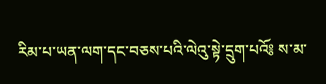རིམ་པ་ཡན་ལག་དང་བཅས་པའི་ལེའུ་སྟེ་དྲུག་པའོ༔ ས་མ་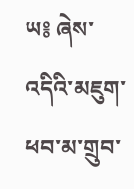ཡ༔ ཞེས་འདིའི་མཇུག་ཕབ་མ་གྲུབ་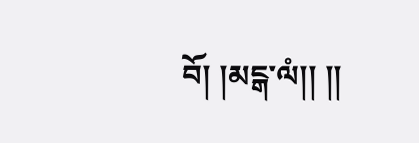བོ། །མངྒ་ལཾ།། །།